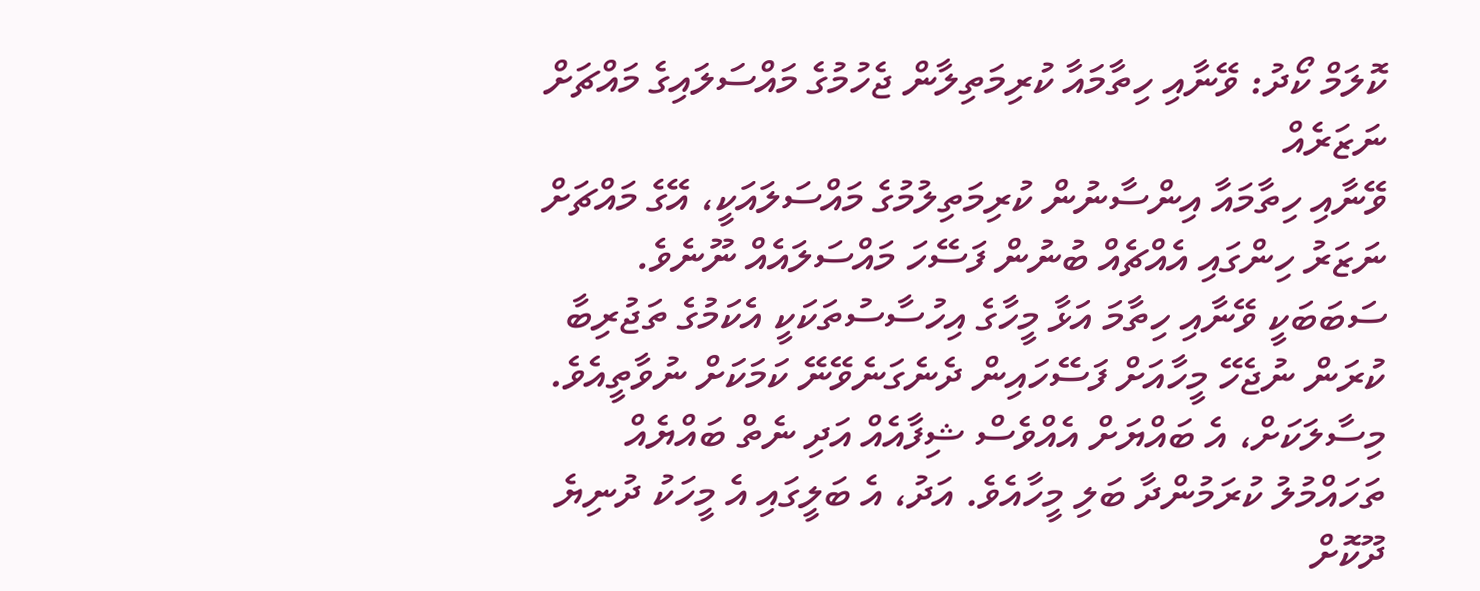ކޮލަމް ކޯދު: ވޭނާއި ހިތާމައާ ކުރިމަތިލާން ޖެހުމުގެ މައްސަލައިގެ މައްޗަށް ނަޒަރެއް
ވޭނާއި ހިތާމައާ އިންސާނުން ކުރިމަތިލުމުގެ މައްސަލައަކީ، އޭގެ މައްޗަށް ނަޒަރު ހިންގައި އެއްޗެއް ބުނުން ފަސޭހަ މައްސަލައެއް ނޫނެވެ. ސަބަބަކީ ވޭނާއި ހިތާމަ އަޅާ މީހާގެ އިހުސާސުތަކަކީ އެކަމުގެ ތަޖުރިބާ ކުރަން ނުޖެހޭ މީހާއަށް ފަސޭހައިން ދެނެގަނެވޭނޭ ކަމަކަށް ނުވާތީއެވެ. މިސާލަކަށް، އެ ބައްޔަށް އެއްވެސް ޝިފާއެއް އަދި ނެތް ބައްޔެއް ތަހައްމުލު ކުރަމުންދާ ބަލި މީހާއެވެ. އަދު، އެ ބަލީގައި އެ މީހަކު ދުނިޔެ ދޫކޮށް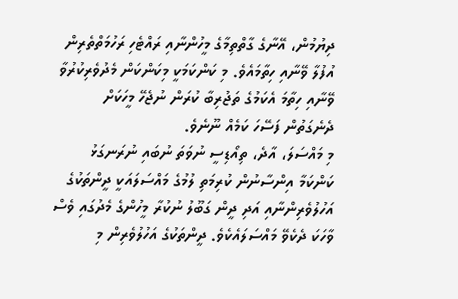ދިޔުމުން، އޭނާގެ ގާތްތިމާގެ މީހުންނާއި ރައްޓެހި ރަހުމަތްތެރިން އުފުލާ ވޭނާއި ހިތާމައެވެ. މި ކަންކަމަކީ މިކަންކަން މެދުވެރިކުރުވާ ވޭނާއި ހިތާމަ އެކަމުގެ ތަޖުރިބާ ކުރަން ނުޖެހޭ މީހަކަށް ދެނެގަތުން ފަސޭހަ ކަމެއް ނޫނެވެ.
މި މައްސަލަ، އާދެ، ތިއޯޑިސީ ނުވަތަ ނުބައި ނުރަނގަޅު ކަންކަމާ އިންސާނުން ކުރިމަތި ލުމުގެ މައްސަލައަކީ ދީންތަކުގެ އަހުލުވެރިންނާއި އަދި ދީން ގަބޫލު ނުކުރާ މީހުންގެ މެދުގައި ވެސް ވާހަކަ ދެކެވޭ މައްސަލައެކެވެ. ދީންތަކުގެ އަހުލުވެރިން މި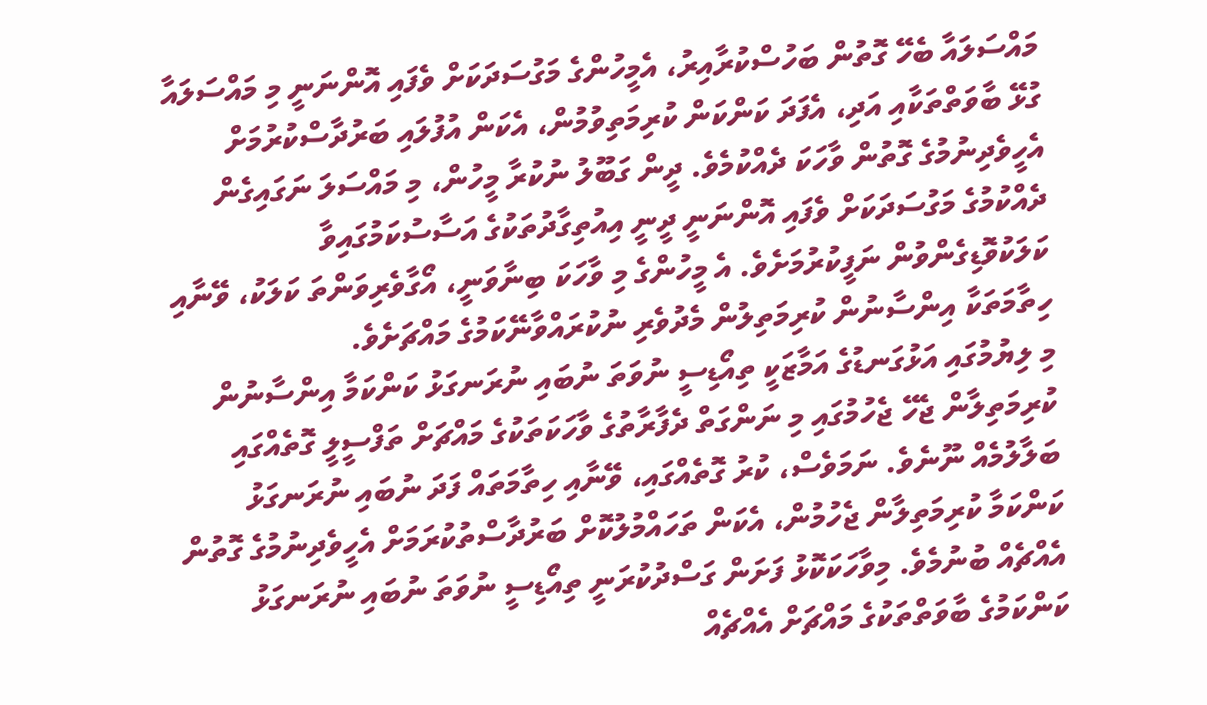މައްސަލައާ ބެހޭ ގޮތުން ބަހުސްކުރާއިރު، އެމީހުންގެ މަގުސަދަކަށް ވެފައި އޮންނަނީ މި މައްސަލައާ ގުޅޭ ބާވަތްތަކާއި އަދި، އެފަދަ ކަންކަން ކުރިމަތިވުމުން، އެކަން އުފުލައި ބަރުދާސްކުރުމަށް އެހީވެދިނުމުގެ ގޮތުން ވާހަކަ ދެއްކުމެވެ. ދީން ގަބޫލު ނުކުރާ މީހުން، މި މައްސަލަ ނަގައިގެން ދެއްކުމުގެ މަގުސަދަކަށް ވެފައި އޮންނަނީ ދީނީ އިއުތިގާދުތަކުގެ އަސާސުކަމުގައިވާ ކަލަކުވޮޑިގެންވުން ނަފީކުރުމަށެވެ. އެ މީހުންގެ މި ވާހަކަ ބިނާވަނީ، އޯގާވެރިވަންތަ ކަލަކު، ވޭނާއި ހިތާމަތަކާ އިންސާނުން ކުރިމަތިލުން މެދުވެރި ނުކުރައްވާނޭކަމުގެ މައްޗަށެވެ.
މި ލިޔުމުގައި އަޅުގަނޑުގެ އަމާޒަކީ ތިއޯޑިސީ ނުވަތަ ނުބައި ނުރަނގަޅު ކަންކަމާ އިންސާނުން ކުރިމަތިލާން ޖެހޭ ޖެހުމުގައި މި ނަންގަތް ދެފާރާތުގެ ވާހަކަތަކުގެ މައްޗަށް ތަފްސީލީ ގޮތެއްގައި ބަލާލުމެއް ނޫނެވެ. ނަމަވެސް، ކުރު ގޮތެއްގައި، ވޭނާއި ހިތާމަތައް ފަދަ ނުބައި ނުރަނގަޅު ކަންކަމާ ކުރިމަތިލާން ޖެހުމުން، އެކަން ތަހައްމުލުކޮށް ބަރުދާސްތުކުރަމަށް އެހީވެދިނުމުގެ ގޮތުން އެއްޗެއް ބުނުމެވެ. މިވާހަކަކޮޅު ފަށަން ގަސްދުކުރަނީ ތިއޯޑިސީ ނުވަތަ ނުބައި ނުރަނގަޅު ކަންކަމުގެ ބާވަތްތަކުގެ މައްޗަށް އެއްޗެއް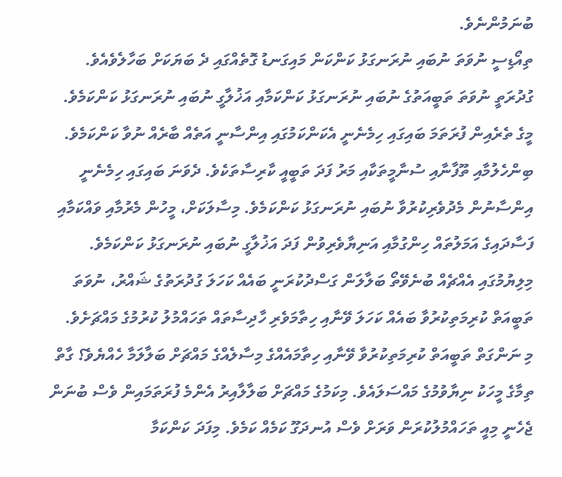ބުނަމުންނެވެ.
ތިއޯޑިސީ ނުވަތަ ނުބައި ނުރަނގަޅު ކަންކަން މައިގަނޑު ގޮތެއްގައި ދެ ބަޔަކަށް ބަހާލެވެއެވެ. ގުދުރަތީ ނުވަތަ ތަބީއަތުގެ ނުބައި ނުރަނގަޅު ކަންކަމާއި އަޚުލާގީ ނުބައި ނުރަނގަޅު ކަންކަމެވެ. މީގެ ތެރެއިން ފުރަތަމަ ބައިގައި ހިމެނެނީ އެކަންކަމުގައި އިންސާނީ އަތެއް ބާރެއް ނުވާ ކަންކަމެވެ. ބިންހެލުމާއި ތޫފާނާއި ސުނާމީތަކާއި މަރު ފަދަ ތަބީއީ ކާރިސާތަކެވެ. ދެވަނަ ބައިގައި ހިމެނެނީ އިންސާނުން މެދުވެރިކުރުވާ ނުބައި ނުރަނގަޅު ކަންކަމެވެ. މިސާލަކަށް، މީހުން މެރުމާއި ވައްކަމާއި ފަސާދައިގެ އަމަލުތައް ހިންގުމާއި އަނިޔާވެރިވުން ފަދަ އަޚުލާގީ ނުބައި ނުރަނގަޅު ކަންކަމެވެ. މިލިޔުމުގައި އެއްޗެއް ބުނެވޭތޯ ބަލާލަން ގަސްދުކުރަނީ ބައެއް ކަހަލަ ގުދުރަތުގެ ޝައްރު، ނުވަތަ ތަބީއަތް ކުރިމަތިކުރުވާ ބައެއް ކަހަލަ ވޭނާއި ހިތާމަވެރި ހާދިސާތައް ތަހައްމުލު ކުރުމުގެ މައްޗަށެވެ.
މި ނަންގަތް ތަބީއަތް ކުރިމަތިކުރުވާ ވޭނާއި ހިތާމައެއްގެ މިސާލެއްގެ މައްޗަށް ބަލާލަމާ ހެއްޔެވެ؟ ގާތް ތިމާގެ މީހަކު ނިޔާވުމުގެ މައްސަލައެވެ. މިކަމުގެ މައްޗަށް ބަލާލާއިރު އެންމެ ފުރަތަމައިން ވެސް ބުނަން ޖެހެނީ މިއީ ތަހައްމުލުކުރަން ވަރަށް ވެސް އުނދަގޫ ކަމެއް ކަމެވެ. މިފަދަ ކަންކަމާ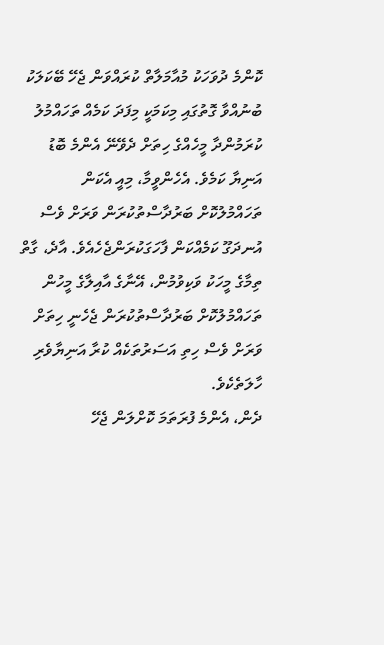ކޮންމެ ދުވަހަކު މުއާމަލާތް ކުރައްވަން ޖެހޭ ބޭކަލަކު ބުނުއްވާ ގޮތުގައި މިކަމަކީ މިފަދަ ކަމެއް ތަހައްމުލު ކުރަމުންދާ މީހެއްގެ ހިތަށް ދެވޭނޭ އެންމެ ބޮޑު އަނިޔާ ކަމެވެ. އެހެންވީމާ، މިއީ އެކަން ތަހައްމުލުކޮށް ބަރުދާސްތުކުރަން ވަރަށް ވެސް އުނދަގޫ ކަމެއްކަން ފާހަގަކުރަންޖެހެއެވެ. އާދެ، ގާތް ތިމާގެ މީހަކު ވަކިވުމުން، އޭނާގެ އާއިލާގެ މީހުން ތަހައްމުލުކޮށް ބަރުދާސްތުކުރަން ޖެހެނީ ހިތަށް ވަރަށް ވެސް ހިތި އަސަރުތަކެއް ކުރާ އަނިޔާވެރި ހާލަތެކެވެ.
ދެން، އެންމެ ފުރަތަމަ ކޮށްލަން ޖެހޭ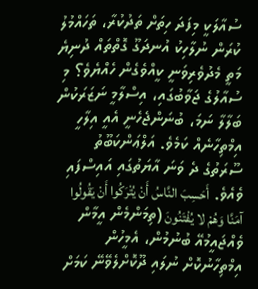ސުއާލަކީ މިފަދަ ހިތަށް ތަދުކުރާ، ތަހައްމުލު ކުރަން ނުލާހިކު އުނދަގޫ ގޮތްތައް ދުނިޔެ މަތީ މެދުވެރިވަނީ ކީއްވެގެން ހެއްޔެވެ؟ މި ސުއާލުގެ ޖަވާބުގައި، އިސްލާމީ ނަޒަރަކުން ބަލާލާ ނަމަ، ބުނަންޖެހެނީ އެއީ އިލާހީ އިމްތިހާނެއް ކަމެވެ. އަލްޢަންކަބޫތު ސޫރަތުގެ ދެ ވަނަ އާޔަތުގައި އައިސްފައި ވެއެވެ. أَحَسِبَ النَّاسُ أَنْ يُتْرَكُوا أَنْ يَقُولُوا آمَنَّا وَهُمْ لا يُفْتَنُونَ (ތިމަންމެން އީމާން ވެއްޖައީމުއޭ ބުނުމުން، އެމީހުން އިމްތިހާނުކޮށް ނުލައި ދޫކޮށްލެވޭނޭ ކަމަށް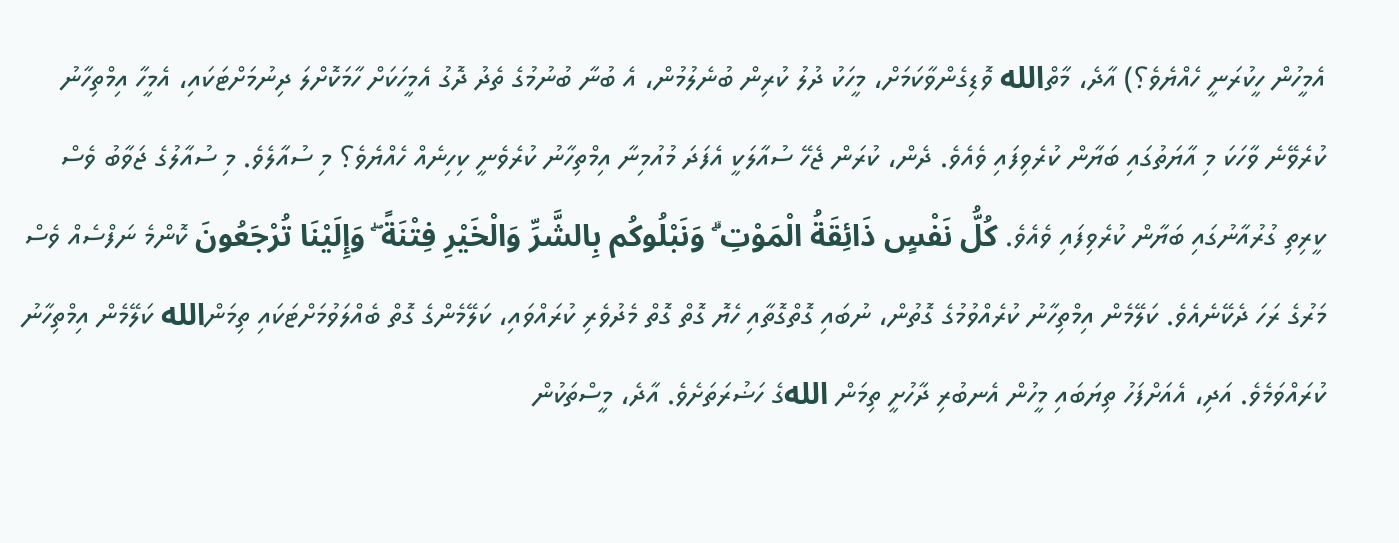އެމީހުން ހީކުރަނީ ހެއްޔެވެ؟) އާދެ، މާތްالله ވޮޑިގެންވާކަމަށް، މީހަކު ދުލު ކުރިން ބުނެލުމުން، އެ ބުނާ ބުނުމުގެ ތެދު ދޮގު އެމީހަކަށް ހާމަކޮށްލަ ދިނުމަށްޓަކައި، އެމީހާ އިމްތިހާނު ކުރެވޭނެ ވާހަކަ މި އާޔަތުގައި ބަޔާން ކުރެވިފައި ވެއެވެ. ދެން، ކުރަން ޖެހޭ ސުއާލަކީ އެފަދަ މުއުމިނާ އިމްތިހާނު ކުރެވެނީ ކިހިނެއް ހެއްޔެވެ؟ މި ސުއާލެވެ. މި ސުއާލުގެ ޖަވާބު ވެސް ކީރިތި ގުރުއާނުގައި ބަޔާން ކުރެވިފައި ވެއެވެ. كُلُّ نَفْسٍ ذَائِقَةُ الْمَوْتِ ۗ وَنَبْلُوكُم بِالشَّرِّ وَالْخَيْرِ فِتْنَةً ۖ وَإِلَيْنَا تُرْجَعُونَ ކޮންމެ ނަފްސެއް ވެސް މަރުގެ ރަހަ ދެކޭނެއެވެ. ކަލޭމެން އިމްތިހާނު ކުރެއްވުމުގެ ގޮތުން، ނުބައި ގޮތްގޮތާއި ހެޔޮ ގޮތް ގޮތް މެދުވެރި ކުރައްވައި، ކަލޭމެންގެ ގޮތް ބެއްލަވުމަށްޓަކައި ތިމަންالله ކަލޭމެން އިމްތިހާނު ކުރައްވަމެވެ. އަދި، އެއަށްފަހު ތިޔަބައި މީހުން އެނބުރި ދާހުށީ ތިމަން اللهގެ ހަޟުރަތަށެވެ. އާދެ، މީސްތަކުން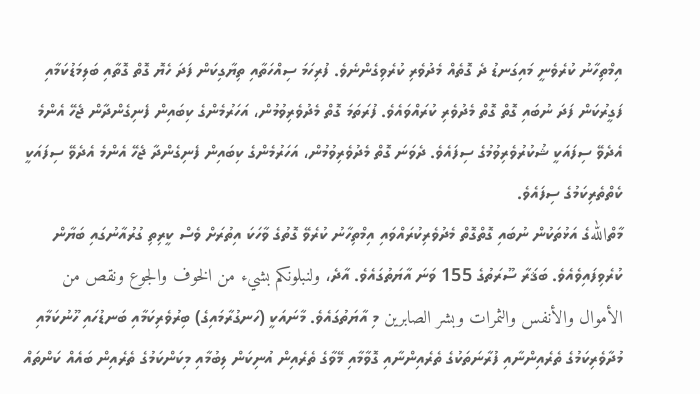އިމްތިހާނު ކުރެވެނީ މައިގަނޑު ދެ ގޮތެއް މެދުވެރި ކުރެވިގެންނެވެ. ފުރިހަމަ ސިއްހަތާއި ތިޔާގިކަން ފަދަ ހެޔޮ ގޮތް ގޮތާއި ބަލިމަޑުކަމާއި ފަގީރުކަން ފަދަ ނުބައި ގޮތް ގޮތް މެދުވެރި ކުރައްވައެވެ. ފުރަތަމަ ގޮތް މެދުވެރިވުމުން، އަހަރުމެންގެ ކިބައިން ފެނިގެންދާން ޖެހޭ އެންމެ އެދެވޭ ސިފައަކީ ޝުކުރުވެރިވުމުގެ ސިފައެވެ. ދެވަނަ ގޮތް މެދުވެރިވުމުން، އަހަރުމެންގެ ކިބައިން ފެނިގެންދާ ޖެހޭ އެންމެ އެދެވޭ ސިފައަކީ ކެތްތެރިކަމުގެ ސިފައެވެ.
މާތްاللهގެ އަޅުތަކުން ނުބައި ގޮތްގޮތް މެދުވެރިކުރައްވައި އިމްތިހާނު ކުރެވޭ ގޮތުގެ ވާހަކަ އިތުރަށް ވެސް ކީރިތި ގުރުއާނުގައި ބަޔާން ކުރެވިފައިވެއެވެ. ބަޤަރާ ސޫރަތުގެ 155 ވަނަ އާޔަތުގައެވެ. އާދެ، ولنبلونكم بشيء من الخوف والجوع ونقص من الأموال والأنفس والثمرات وبشر الصابرين މި އާޔަތުގައެވެ. މާނައަކީ (ހަނގުރާމައިގެ) ބިރުވެރިކަމާއި ބަނޑުހައި ހޫނުކަމާއި މުދާވެރިކަމުގެ ތެރެއިންނާއި ފުރާނަތަކުގެ ތެރެއިންނާއި ގޮވާމާއި މޭވާގެ ތެރެއިން އުނިކަން ލިބުމާއި މިކަންކަމުގެ ތެރެއިން ބައެއް ކަންތައް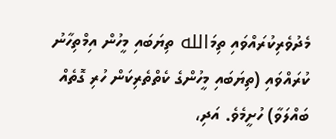މެދުވެރިކުރައްވައި ތިމަالله ތިޔަބައި މީހުން އިމްތިހާނު ކުރައްވައި (ތިޔަބައި މީހުންގެ ކެތްތެރިކަން ހުރި ގޮތެއް ބައްލަވާ) ހުށީމެވެ. އަދި،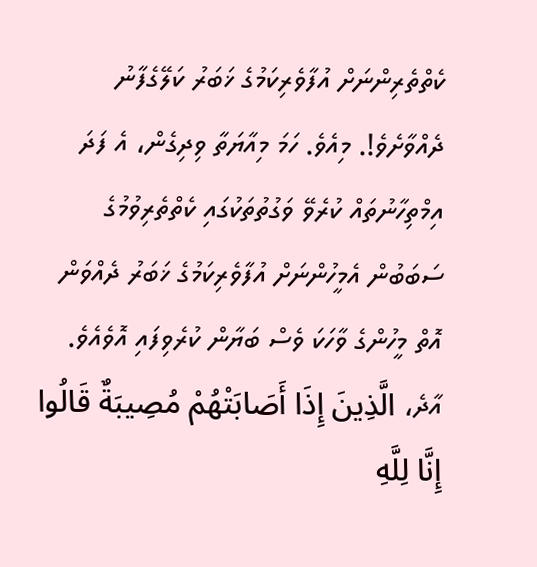ކެތްތެރިންނަށް އުފާވެރިކަމުގެ ޚަބަރު ކަލޭގެފާނު ދެއްވާށެވެ!. މިއެވެ. ހަމަ މިއާޔަތާ ވިދިގެން، އެ ފަދަ އިމްތިހާނުތައް ކުރެވޭ ވަގުތުތަކުގައި ކެތްތެރިވުމުގެ ސަބަބުން އެމީހުންނަށް އުފާވެރިކަމުގެ ޚަބަރު ދެއްވަން އޮތް މީހުންގެ ވާހަކަ ވެސް ބަޔާން ކުރެވިފައި އޮވެއެވެ. އާދެ، الَّذِينَ إِذَا أَصَابَتْهُمْ مُصِيبَةٌ قَالُوا إِنَّا لِلَّهِ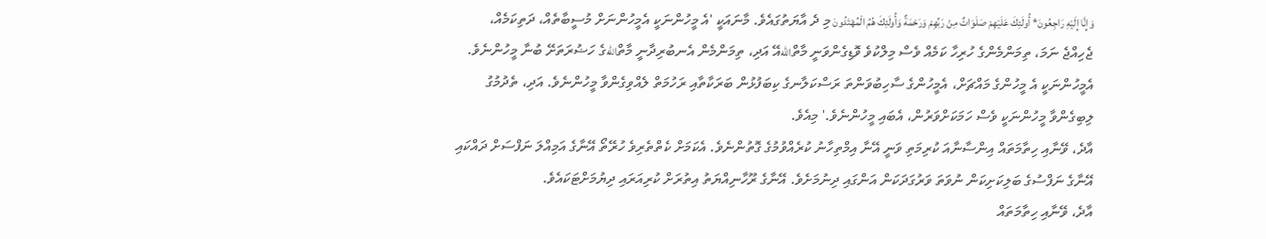وَإِنَّا إِلَيْهِ رَاجِعُونَ* أُولَئِكَ عَلَيْهِمْ صَلَوَاتٌ مِنْ رَبِّهِمْ وَرَحْمَةٌ وَأُولَئِكَ هُمُ الْمُهْتَدُونَ މި ދެ އާޔަތުގައެވެ. މާނައަކީ 'އެ މީހުންނަކީ އެމީހުންނަށް މުސީބާތެއް، ދަތިކަމެއް، ޖެހިއްޖެ ނަމަ، ތިމަންމެންގެ ހުރިހާ ކަމެއް ވެސް މިލްކުވެ ވޮޑިގެންވަނީ މާތްاللهއޭ އަދި، ތިމަންމެން އެނބުރިދާނީ މާތްاللهގެ ހަޟުރަތަށޭ ބުނާ މީހުންނެވެ. އެމީހުންނަކީ އެ މީހުންގެ މައްޗަށް، އެމީހުންގެ ސާހިބުވަންތަ ރަސްކަލާނގެ ކިބަފުޅުން ބަރަކާތާއި ރަހުމަތް ލެއްވިގެންވާ މީހުންނެވެ. އަދި، ތެދުމުގު ލިބިގެންވާ މީހުންނަކީ ވެސް ހަމަކަށްވަރުން، އެބައި މީހުންނެވެ.' މިއެވެ.
އާދެ، ވޭނާއި ހިތާމަތައް އިންސާނާއަ ކުރިމަތި ވަނީ އޭނާ އިމްތިހާނު ކުރެއްވުމުގެ ގޮތުންނެވެ. އެކަމަށް ކެތްތެރިވެ ހުރޭތޯ އޭނާގެ އަމިއްލަ ނަފްސަށް ދައްކައި އޭނާގެ ނަފްސުގެ ބަލިކަށިކަން ނުވަތަ ވަރުގަދަކަން އަންގައި ދިނުމަށެވެ. އޭނާގެ ރޫހާނިއްޔަތު އިތުރަށް ކުރިއަރައި ދިޔުމަށްޓަކައެވެ.
އާދެ، ވޭނާއި ހިތާމަތައް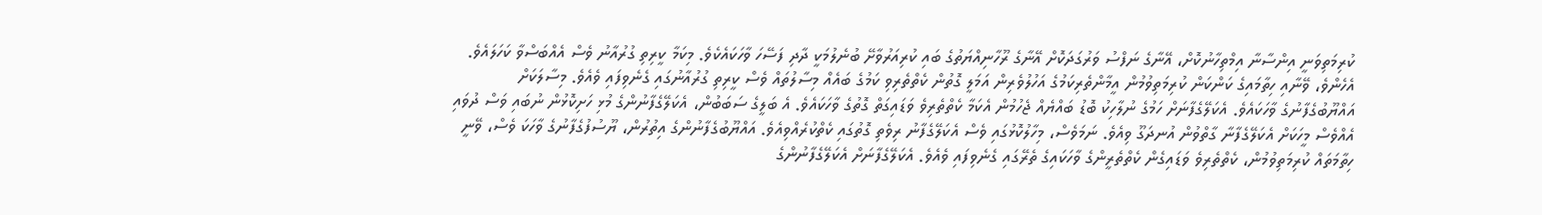ކުރިމަތިވަނީ އިންސާނާ އިމްތިހާނުކޮށް، އޭނާގެ ނަފްސު ވަރުގަދަކޮށް އޭނާގެ ރޫހާނިއްޔަތުގެ ބައި ކުރިއަރުވާށޭ ބުނެލުމަކީ ދާދި ފަސޭހަ ވާހަކައެކެވެ. މިކަމާ ކީރިތި ގުރުއާނު ވެސް އެއްބަސްވާ ކަހަލައެވެ. އެހެންވެ، ވޭނާއި ހިތާމައިގެ ކަންކަން ކުރިމަތިވުމުން އީމާންތެރިކަމުގެ އަހުލުވެރިން އަމަލީ ގޮތުން ކެތްތެރިވި ކަމުގެ ބައެއް މިސާލުތައް ވެސް ކީރިތި ގުރުއާނުގައި ގެނެވިފައި ވެއެވެ. މިސާލަކަށް އައްޔޫބުގެފާނުގެ ވާހަކައެވެ. އެކަލޭގެފާނަށް ހަމުގެ ނުލާހިކު ބޮޑު ބައްޔެއް ޖެހުމުން އެކަމާ ކެތްތެރިވެ ވަޑައިގަތް ގޮތުގެ ވާހަކައެވެ. އެ ބަލީގެ ސަބަބުން، އެކަލޭގެފާނުންގެ މުޅި ހަށިކޮޅުން ނުބައި ވަސް ދުވައި އެއްވެސް މީހަކަށް އެކަލޭގެފާނާ ގާތްވުން އުނދަގޫ ވިއެވެ. ނަމަވެސް، މިހާލުކޮޅުގައި ވެސް އެކަލޭގެފާނު ރިވެތި ގޮތުގައި ކެތްކުރެއްވިއެވެ. އައްޔޫބުގެފާނުންގެ އިތުރުން، ޔޫސުފުގެފާނުގެ ވާހަކަ ވެސް، ވޭނީ ހިތާމަތައް ކުރިމަތިވުމުން، ކެތްތެރިވެ ވަޑައިގެން ކެތްތެރީންގެ ވާހަކައިގެ ތެރޭގައި ގެނެވިފައި ވެއެވެ. އެކަލޭގެފާނަށް އެކަލޭގެފާނުންގެ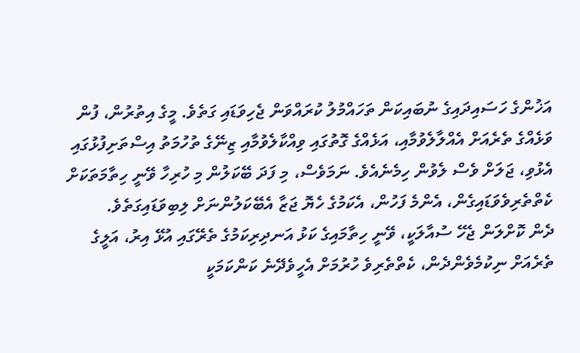އަޚުންގެ ހަސައިދައިގެ ނުބައިކަން ތަހައްމުލު ކުރައްވަން ޖެހިވަޑައި ގަތެވެ. މީގެ އިތުރުން، ފުން ވަޅެއްގެ ތެރެއަށް އެއްލާލެވުމާއި، އަޅެއްގެ ގޮތުގައި ވިއްކާލެވުމާއި ޒިނޭގެ ތުހުމަތު އިސްތަށިފުޅުގައި އެޅުވި، ޖަލަށް ވެސް ލެވުން ހިމެނެއެވެ. ނަމަވެސް، މި ފަދަ ބޭކަލުން މި ހުރިހާ ވޭނީ ހިތާމަތަކަށް ކެތްތެރިވެވަޑައިގެން، އެންމެ ފަހުން، އެކަމުގެ ހެޔޮ ޖަޒާ އެބޭކަލުންނަށް ލިބިވަޑައިގަތެވެ.
ދެން ކޮށްލަން ޖެހޭ ސުއާލަކީ، ވޭނީ ހިތާމައިގެ ކަޅު އަނދިރިކަމުގެ ތެރޭގައި އުޅޭ އިރު، އަލީގެ ތެރެއަށް ނިކުމެވެންދެން، ކެތްތެރިވެ ހުރުމަށް އެހީވެދޭނެ ކަންކަމަކީ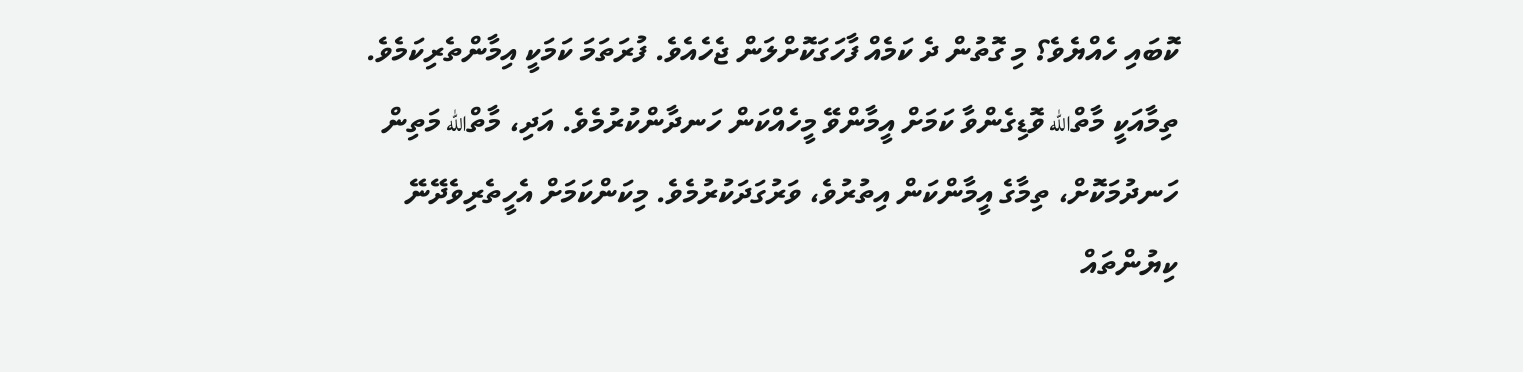ކޮބައި ހެއްޔެވެ؟ މި ގޮތުން ދެ ކަމެއް ފާހަގަކޮށްލަން ޖެހެއެވެ. ފުރަތަމަ ކަމަކީ އިމާންތެރިކަމެވެ. ތިމާއަކީ މާތްالله ވޮޑިގެންވާ ކަމަށް އީމާންވޭ މީހެއްކަން ހަނދާންކުރުމެވެ. އަދި، މާތްالله މަތިން ހަނދުމަކޮށް، ތިމާގެ އީމާންކަން އިތުރުވެ، ވަރުގަދަކުރުމެވެ. މިކަންކަމަށް އެހީތެރިވެދޭނޭ ކިޔުންތައް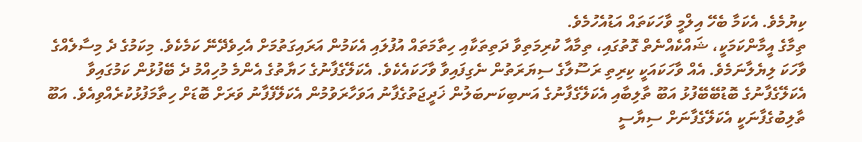ކިޔުމެވެ. އެކަމާ ބެހޭ އިލްމީ ވާހަކަތައް އަޑުއެހުމެވެ.
ތިމާގެ އީމާންކަމަކީ، ޝައްކެއްނެތް ގޮތުގައި، ތިމާއާ ކުރިމަތިވާ ދަތިތަކާއި ހިތާމަތައް އުފުލައި އެކަމުން އަރައިގަތުމަށް އެހިވެދޭނޭ ކަމެކެވެ. މިކަމުގެ ދެ މިސާލެއްގެ ވާހަކަ ލިޔެލާނަމެވެ. އެއް ވާހަކައަކީ ކިރިތި ރަސޫލާގެ ސިޔަރަތުން ނެގިފައިވާ ވާހަކައެކެވެ. އެކަލޭގެފާނުގެ ހަޔާތުގެ އެންމެ މުހިއްމު ދެ ބޭފުޅުން ކަމުގައިވާ އެކަލޭގެފާނުގެ ބޮޑުބޭބޭފުޅު އަބޫ ތާލިބާއި އެކަލޭގެފާނުގެ އަނބިކަނބަލުން ޚަދީޖަތުގެފާނު އަވަހާރަވުމުން އެކަލޭފެފާނު ވަރަށް ބޮޑަށް ހިތާމަފުޅުކުރެއްވިއެވެ. އަބޫ ތާލިބުގެފާނަކީ އެކަލޭގެފާނަށް ސިޔާސީ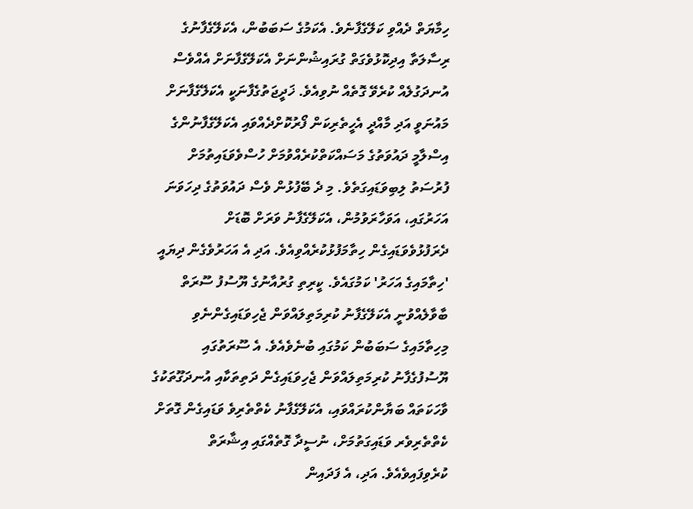ހިމާޔަތް ދެއްވި ކަލޭގެފާނެވެ. އެކަމުގެ ސަބަބުން، އެކަލޭގެފާނުގެ ރިސާލަތާ އިދިކޮޅުވެގަތް ގުރައިޝުންނަށް އެކަލޭގެފާނަށް އެއްވެސް އުނދަގުލެއް ކުރެވޭ ގޮތެއް ނުވިއެވެ. ޚަދީޖަތުގެފާނަކީ އެކަލޭގެފާނަށް މައުނަވީ އަދި މާއްދީ އެހީތެރިކަން ފޯރުކޮށްދެއްވައި އެކަލޭގެފާނުންގެ އިސްލާމީ ދައުވަތުގެ މަސައްކަތްކުރެއްވުމަށް ހުސްވެވަޑައިތުމަށް ފުރުސަތު ލިބިވަޑައިގަތެވެ. މި ދެ ބޭފުޅުން ވެސް ދައުވަތުގެ ދިހަވަނަ އަހަރުގައި، އަވަހާރަވުމުން، އެކަލޭގެފާނު ވަރަށް ބޮޑަށް ދެރަފުޅުވެވަޑައިގެން ހިތާމަފުޅުކުރެއްވިއެވެ. އަދި އެ އަހަރުވެގެން ދިޔައީ 'ހިތާމައިގެ އަހަރު' ކަމުގައެވެ. ކީރިތި ގުރުއާނުގެ ޔޫސުފު ސޫރަތް ބާވާލެއްވުނީ އެކަލޭގެފާނު ކުރިމަތިލައްވަން ޖެހިވަޑައިގެންނެވި މިހިތާމައިގެ ސަބަބުން ކަމުގައި ބުނެވެއެވެ. އެ ސޫރަތުގައި ޔޫސުފުގެފާނު ކުރިމަތިލައްވަން ޖެހިވަޑައިގެން ދަތިތަކާއި އުނދަގޫތަކުގެ ވާހަކަތައް ބަޔާންކުރައްވައި، އެކަލޭގެފާނު ކެތްތެރިވެ ވަޑައިގެން ގޮތަށް ކެތްތެރިވެރ ވަޑައިގަތުމަށް، ނުސީދާ ގޮތެއްގައި އިޝާރަތް ކުރެވިފައިވެއެވެ. އަދި، އެ ފަދައިން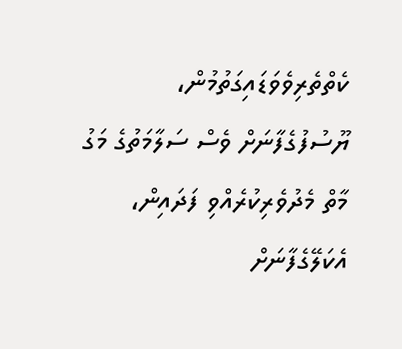ކެތްތެރިވެވަޑައިގަތުމުން، ޔޫސުފުގެފާނަށް ވެސް ސަލާމަތުގެ މަގު މާތް މެދުވެރިކުރެއްވި ފަދައިން، އެކަލޭގެފާނަށް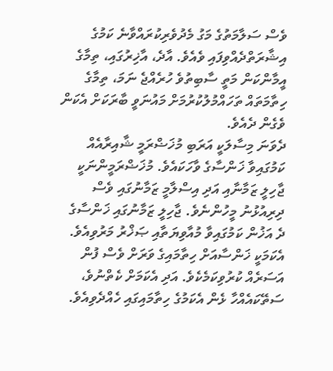ވެސް ސަލާމަތުގެ މަގު މެދުވެރިކުރައްވާނެ ކަމުގެ އިޝާރަތްދެއްވިފައި ވެއެވެ. އާދެ، އާޚިރުގައި، ތިމާގެ އީމާންކަން މަތީ ސާބިތުވެ ހުރެއްޖެ ނަމަ، ތިމާގެ ހިތާމަތައް ތަހައްމުލުކުރުމަށް މައުނަވީ ބާރަކަށް އެކަން ވެގެން ދެއެވެ.
ދެވަނަ މިސާލަކީ އަރަބި މުޚަޟްރަމީ ޝާއިރާއެއް ކަމުގައިވާ ޚަންސާގެ ވާހަކައެވެ. މުޚަޟްރަމީންނަކީ ޖާހިލީ ޒަމާނާއި އަދި އިސްލާމީ ޒަމާނުގައި ވެސް ދިރިއުޅުނު މީހުންނެވެ. ޖާހިލީ ޒަމާނުގައި ޚަންސާގެ ދެ އަޚުން ކަމުގައިވާ މުއާވިޔަތާއި ޞަޚްރު މަރުވިއެވެ. އެކަމަކީ ޚަންސާއަށް ހިތާމައިގެ ވަރަށް ވެސް ފުން އަސަރެއް ކުރުވިކަމެކެވެ. އަދި އެކަމަށް ކެތްނުވެ، ސަތޭކައެއްހާ ޅެން އެކަމުގެ ހިތާމައިގައި ހެއްދެވިއެވެ.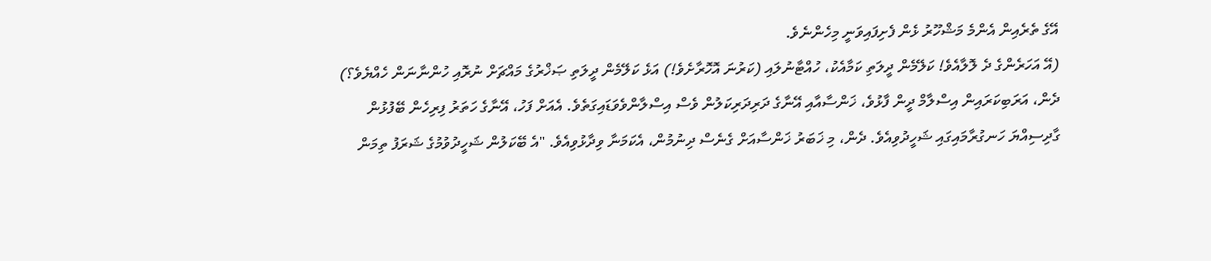އޭގެ ތެރެއިން އެންމެ މަޝްހޫރު ޅެން ފެށިފައިވަނީ މިހެންނެވެ.
(އޭ އަހަރެންގެ ދެ ލޮލާއެވެ! ކަލޭމެން ދީލަތި ކަމާއެކު، ހުއްޓާނުލައި (ކަރުނަ އޮހޮރާށެވެ!) އަޅެ ކަލޭމެން ދީލަތި ޞަޚްރުގެ މައްޗަށް ނުރޮއި ހުންނާނަން ހެއްޔެވެ؟)
ދެން، އަރަބިކަރައިން އިސްލާމް ދީން ފާޅުވެ، ޚަންސާއާއި އޭނާގެ ދަރިދަރިކަލުން ވެސް އިސްލާންވެވަޑައިގަތެވެ. އެއަށް ފަހު، އޭނާގެ ހަތަރު ފިރިހެން ބޭފުޅުން ގާދިސިއްޔަ ހަނގުރާމައިގައި ޝަހީދުވިއެވެ. ދެން، މި ޚަބަރު ޚަންސާއަށް ގެނެސް ދިނުމުން، އެކަމަނާ ވިދާޅުވިއެވެ. "އެ ބޭކަލުން ޝަހީދުވުމުގެ ޝަރަފު ތިމަން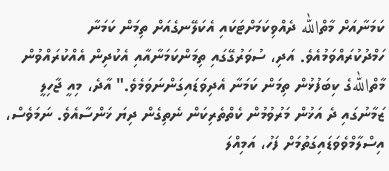ކަމަނާއަށް މާތްالله ދެއްވިކަމަށްޓަކައި އެކަލޭނގެއަށް ތިމަން ކަމަނާ ހަމްދުކުރައްވަމުއެވެ. އަދި، ސުވަރުގޭގައި ތިމަންކަމަނާއާއި އެކުދިން އެއްކުރައްވުން މާތްاللهގެ ކިބަފުޅުން ތިމަން ކަމަނާ އެދިވަޑައިގަންނަވަމެވެ." އާދެ، މިއީ ޖާހިލީ ޒަމާނުގައި ދެ އަޚުން މަރުވުމުން ކެތްތެރިކަން ނެތިގެން ދިޔަ ޚަންސާއެވެ. ނަމަވެސް، އިސްލާމްވެވަޑައިގަތުމަށް ފަހު، އަމިއްލަ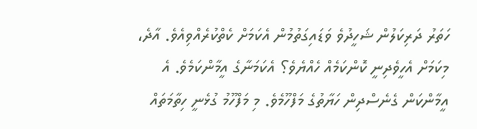ހަތަރު ދަރިކަލުން ޝަހީދުވެ ވަޑައިގަތުމުން އެކަމަށް ކެތްކުރެއްވިއެވެ. އާދެ، މިކަމަށް އެހީވެދިނީ ކޮންކަމެއް ހެއްޔެވެ؟ އެކަމަނާގެ އީމާންކަމެވެ. އެ އީމާންކަން ގެނެސްދިން ހަޔާތުގެ މަފްހޫމެވެ. މި މަފްހޫމު ގުޅެނީ ހިތާމަތައް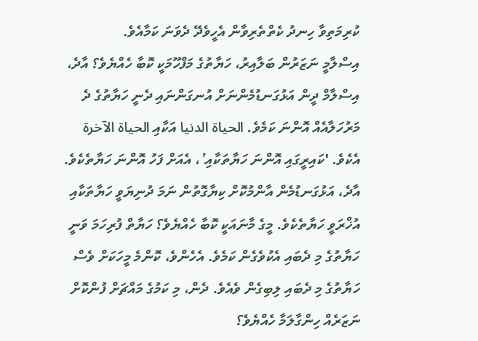ކުރިމަތިވާ ހިނދު ކެތްތެރިވާން އެހީވެދޭ ދެވަނަ ކަމާއެވެ.
އިސްލާމީ ނަޒަރުން ބަލާއިރު، ހަޔާތުގެ މަފްހޫމަކީ ކޮބާ ހެއްޔެވެ؟ އާދެ، އިސްލާމް ދީން އަޅުގަނޑުމެންނަށް އުނގަންނައި ދެނީ ހަޔާތުގެ ދެ މަރުހަލާއެއް އޮންނަ ކަމެވެ. الحياة الدنيا އަކާއި الحياة الآخرة އެކެވެ. 'ކައިރީގައި އޮންނަ ހަޔާތަކާއި’، އެއަށް ފަހު އޮންނަ ހަޔާތެކެވެ. އާދެ، އަޅުގަނޑުމެން އާންމުކޮށް ކިޔާގޮތުން ނަމަ ދުނިޔަވީ ހަޔާތަކާއި އުޚްރަވީ ހަޔާތެކެވެ. މީގެ މާނައަކީ ކޮބާ ހެއްޔެވެ؟ ހަޔާތް ފުރިހަމަ ވަނީ ހަޔާތުގެ މި ދެބައި އެކުވެގެން ކަމެވެ. އެހެންވެ، ކޮންމެ މީހަކަށް ވެސް ހަޔާތުގެ މި ދެބައި ލިބިގެން ވެއެވެ. ދެން، މި ކަމުގެ މައްޗަށް ފުންކޮށް ނަޒަރެއް ހިންގާލަމާ ހެއްޔެވެ؟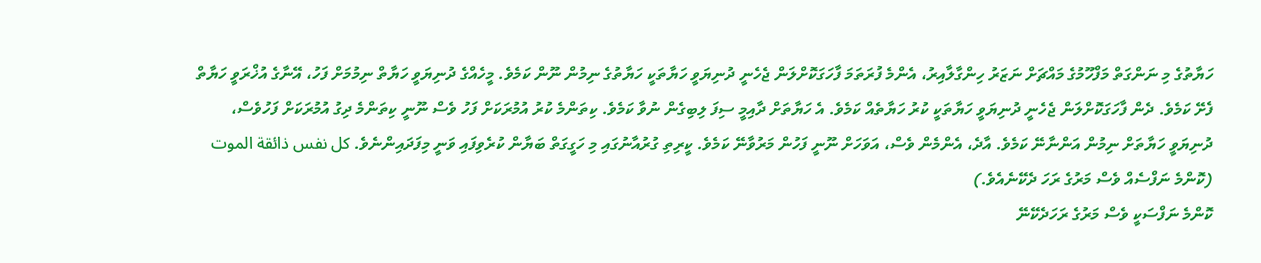ހަޔާތުގެ މި ނަންގަތް މަފްހޫމުގެ މައްޗަށް ނަޒަރު ހިންގާލާއިރު، އެންމެ ފުރަތަމަ ފާހަގަކޮށްލަން ޖެހެނީ ދުނިޔަވީ ހަޔާތަކީ ހަޔާތުގެ ނިމުން ނޫން ކަމެވެ. މީހެއްގެ ދުނިޔަވީ ހަޔާތް ނިމުމަށް ފަހު، އޭނާގެ އުޚްރަވީ ހަޔާތް ފެށޭ ކަމެވެ. ދެން ފާހަގަކޮށްލަން ޖެހެނީ ދުނިޔަވީ ހަޔާތަކީ ކުރު ހަޔާތެއް ކަމެވެ. އެ ހަޔާތަށް ދާއިމީ ސިފަ ލިބިގެން ނުވާ ކަމެވެ. ކިތަންމެ ކުރު އުމުރަކަށް ފަހު ވެސް ނޫނީ ކިތަންމެ ދިގު އުމުރަކަށް ފަހުވެސް، ދުނިޔަވީ ހަޔާތަށް ނިމުން އަންނާނޭ ކަމެވެ. އާދެ، އެންމެން ވެސް، އަވަހަށް ނޫނީ ފަހުން މަރުވާނޭ ކަމެވެ. ކީރިތި ގުރުއާނުގައި މި ހަގީގަތް ބަޔާން ކުރެވިފައި ވަނީ މިފަދައިންނެވެ. كل نفس ذائقة الموت (ކޮންމެ ނަފްސެއް ވެސް މަރުގެ ރަހަ ދެކޭނެއެވެ.)
ކޮންމެ ނަފްސަކީ ވެސް މަރުގެ ރަހަދެކޭނޭ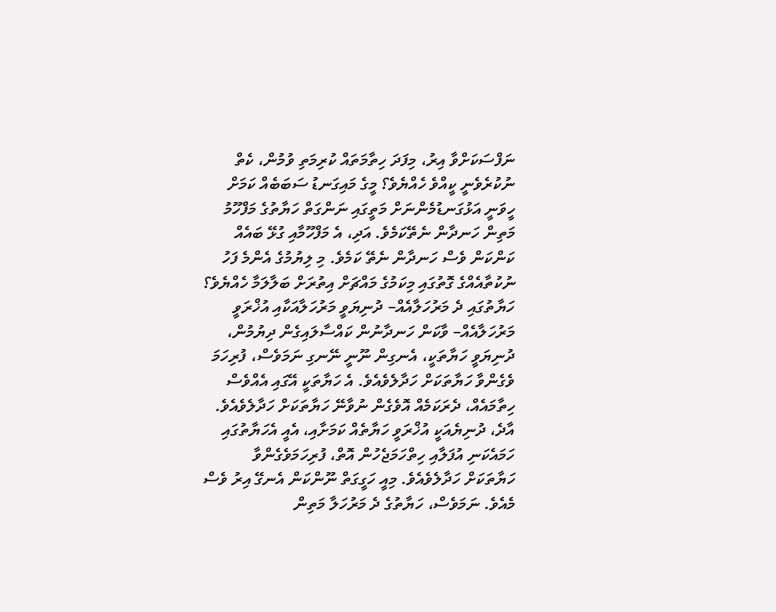ނަފްސަކަށްވާ އިރު، މިފަދަ ހިތާމަތައް ކުރިމަތި ވުމުން، ކެތް ނުކުރެވެނީ ކީއްވެ ހެއްޔެވެ؟ މީގެ މައިގަނޑު ސަބަބެއް ކަމަށް ހީވަނީ އަޅުގަނޑުމެންނަށް މަތީގައި ނަންގަތް ހަޔާތުގެ މަފްހޫމު މަތިން ހަނދާން ނެތޭކަމެވެ. އަދި، އެ މަފްހޫމާއި ގުޅޭ ބައެއް ކަންކަން ވެސް ހަނދާން ނެތޭ ކަމެވެ. މި ލިޔުމުގެ އެންމެ ފަހު ނުކުތާއެއްގެ ގޮތުގައި މިކަމުގެ މައްޗަށް އިތުރަށް ބަލާލަމާ ހެއްޔެވެ؟
ހަޔާތުގައި ދެ މަރުހަލާއެއް– ދުނިޔަވީ މަރުހަލާއަކާއި އުޚްރަވީ މަރުހަލާއެއް– ވާކަން ހަނދާނުން ކައްސާލައިގެން ދިޔުމުން، ދުނިޔަވީ ހަޔާތަކީ، އެނގިން ނޫނީ ނޭނގި ނަމަވެސް، ފުރިހަމަ ވެގެންވާ ހަޔާތަކަށް ހަދާލެވެއެވެ. އެ ހަޔާތަކީ އޭގައި އެއްވެސް ހިތާމައެއް، ދެރަކަމެއް އޮވެގެން ނުވާނޭ ހަޔާތަކަށް ހަދާލެވެއެވެ. އާދެ، ދުނިޔެއަކީ އުޚްރަވީ ހަޔާތެއް ކަމަށާއި، އެއީ އެހަޔާތުގައި ހަމައެކަނި އުފަލާއި ހިތްހަމަޖެހުން އޮތް، ފުރިހަމަވެގެންވާ ހަޔާތަކަށް ހަދާލެވެއެވެ. މިއީ ހަގީގަތް ނޫންކަން އެނގޭ އިރު ވެސް މެއެވެ. ނަމަވެސް، ހަޔާތުގެ ދެ މަރުހަލާ މަތިން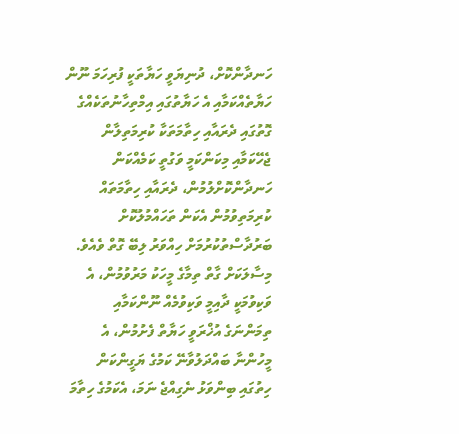ހަނދާންކޮށް، ދުނިޔަވީ ހަޔާތަކީ ފުރިހަމަ ނޫން ހަޔާތެއްކަމާއި އެ ހަޔާތުގައި އިމްތިހާނުތަކެއްގެ ގޮތުގައި ދެރައާއި ހިތާމަތަކާ ކުރިމަތިލާން ޖެހޭކަމާއި މިކަންކަމީ ވަގުތީ ކަމެއްކަން ހަނދާންކޮށްލުމުން، ދެރައާއި ހިތާމަތައް ކުރިމަތިވުމުން އެކަން ތަހައްމުލުކޮށް ބަރުދާސްތުކުރުމަށް ހިއްވަރު ލިބޭ ގޮތް ވެއެވެ. މިސާލަކަށް ގާތް ތިމާގެ މީހަކު މަރުވުމުން، އެ ވަކިވުމަކީ ދާއިމީ ވަކިވުމެއް ނޫންކަމާއި ތިމަންނަގެ އުޚްރަވީ ހަޔާތް ފެށުމުން، އެ މީހުންނާ ބައްދަލުވާނޭ ކަމުގެ ޔަގީންކަން ހިތުގައި ބިންވަޅު ނެގިއްޖެ ނަމަ، އެކަމުގެ ހިތާމަ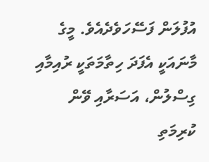އުފުލަން ފަސޭހަވެދެއެވެ. މީގެ މާނައަކީ އެފަދަ ހިތާމަތަކީ ރުއިމާއި ގިސްލުން، އަސަރާއި ވޭން ކުރިމަތި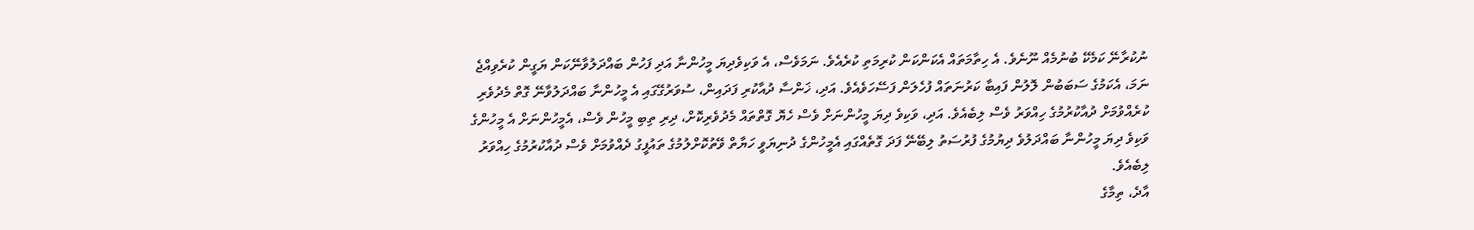ނުކުރާނޭ ކަމެކޭ ބުނުމެއް ނޫނެވެ. އެ ހިތާމަތައް އެކަންކަން ކުރިމަތި ކުރެއެވެ. ނަމަވެސް، އެ ވަކިވެދިޔަ މީހުންނާ އަދި ފަހުން ބައްދަލުވާނޭކަން ޔަގީން ކުރެވިއްޖެ ނަމަ، އެކަމުގެ ސަބަބުން ލޮލުން ފައިބާ ކަރުނަތައް ފުހެލަން ފަސޭހަވެއެވެ. އަދި، ޚަންސާ ދުއާކުރި ފަދައިން، ސުވަރުގޭގައި އެ މީހުންނާ ބައްދަލުވާނޭ ގޮތް މެދުވެރި ކުރެއްވުމަށް ދުއާކުރުމުގެ ހިއްވަރު ވެސް ލިބެއެވެ. އަދި، ވަކިވެ ދިޔަ މީހުންނަށް ވެސް ހެޔޮ ގޮތްތައް މެދުވެރިކޮށް، ދިރި ތިބި މީހުން ވެސް، އެމީހުންނަށް އެ މީހުންގެ ވަކިވެ ދިޔަ މީހުންނާ ބައްދަލުވެ ދިޔުމުގެ ފުރުސަތު ލިބޭނޭ ފަދަ ގޮތެއްގައި އެމީހުންގެ ދުނިޔަވީ ހަޔާތް ވޭތުކޮށްލުމުގެ ތައުފީގު ދެއްވުމަށް ވެސް ދުއާކުރުމުގެ ހިއްވަރު ލިބެއެވެ.
އާދެ، ތިމާގެ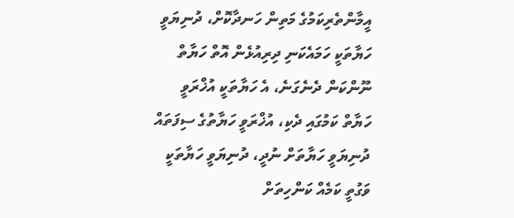އީމާންތެރިކަމުގެ މަތިން ހަނދާކޮށް، ދުނިޔަވީ ހަޔާތަކީ ހަމައެކަނި ދިރިއުޅެން އޮތް ހަޔާތް ނޫންކަން ދެނެގަނެ، އެ ހަޔާތަކީ އުޚްރަވީ ހަޔާތް ކަމުގައި ދެކި، އުޚްރަވީ ހަޔާތުގެ ސިފަތައް ދުނިޔަވީ ހަޔާތަށް ނުދީ، ދުނިޔަވީ ހަޔާތަކީ ވަގުތީ ކަމެއް ކަންހިތަށް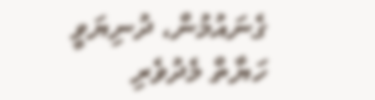ގެނައުމުން، ދުނިޔަވީ ހަޔާތް މެދުވެރި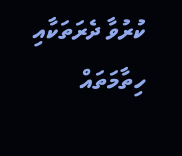ކުރުވާ ދެރަތަކާއި ހިތާމަތައް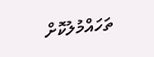ތަހައްމުލުކޮށް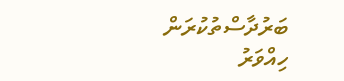ބަރުދާސްތުކުރަން ހިއްވަރު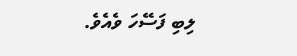ލިބި ފަސޭހަ ވެއެވެ.